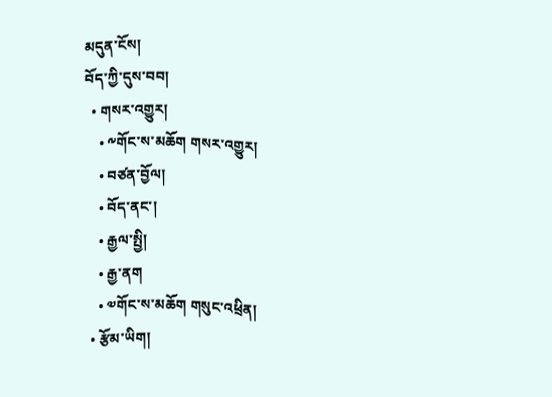མདུན་ངོས།
བོད་ཀྱི་དུས་བབ།
  • གསར་འགྱུར།
    • ༸གོང་ས་མཆོག གསར་འགྱུར།
    • བཙན་བྱོལ།
    • བོད་ནང་།
    • རྒྱལ་སྤྱི།
    • རྒྱ་ནག
    • ༧གོང་ས་མཆོག གསུང་འཕྲིན།
  • རྩོམ་ཡིག།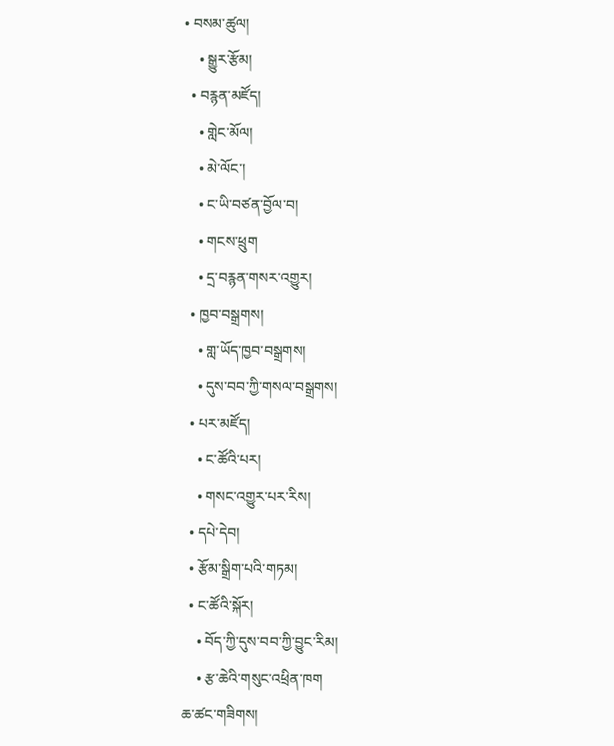• བསམ་ཚུལ།
    • སྒྱུར་རྩོམ།
  • བརྙན་མཛོད།
    • གླེང་མོལ།
    • མེ་ལོང་།
    • ང་ཡི་བཙན་བྱོལ་བ།
    • གངས་ཕྲུག
    • དྲ་བརྙན་གསར་འགྱུར།
  • ཁྱབ་བསྒྲགས།
    • གླ་ཡོད་ཁྱབ་བསྒྲགས།
    • དུས་བབ་ཀྱི་གསལ་བསྒྲགས།
  • པར་མཛོད།
    • ང་ཚོའི་པར།
    • གསང་འགྱུར་པར་རིས།
  • དཔེ་དེབ།
  • རྩོམ་སྒྲིག་པའི་གཏམ།
  • ང་ཚོའི་སྐོར།
    • བོད་ཀྱི་དུས་བབ་ཀྱི་བྱུང་རིམ།
    • རྩ་ཆེའི་གསུང་འཕྲིན་ཁག
ཆ་ཚང་གཟིགས།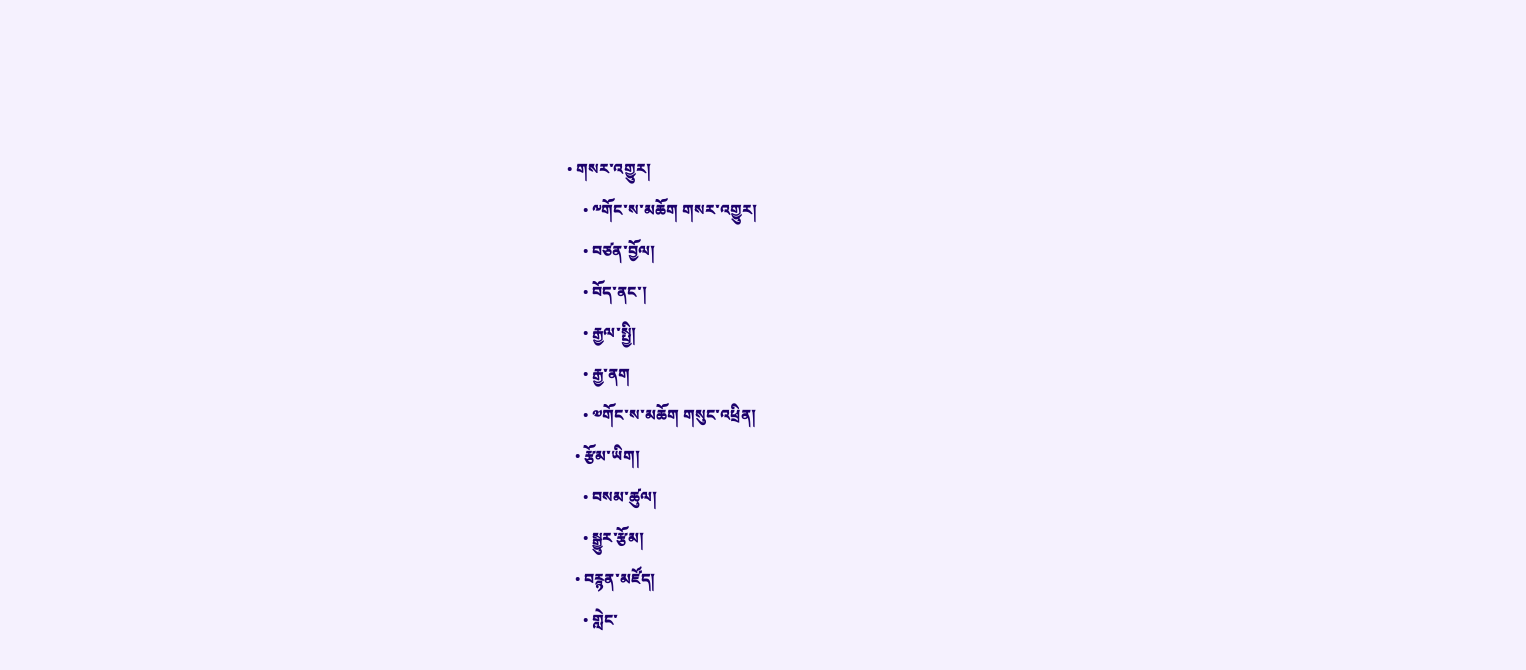• གསར་འགྱུར།
    • ༸གོང་ས་མཆོག གསར་འགྱུར།
    • བཙན་བྱོལ།
    • བོད་ནང་།
    • རྒྱལ་སྤྱི།
    • རྒྱ་ནག
    • ༧གོང་ས་མཆོག གསུང་འཕྲིན།
  • རྩོམ་ཡིག།
    • བསམ་ཚུལ།
    • སྒྱུར་རྩོམ།
  • བརྙན་མཛོད།
    • གླེང་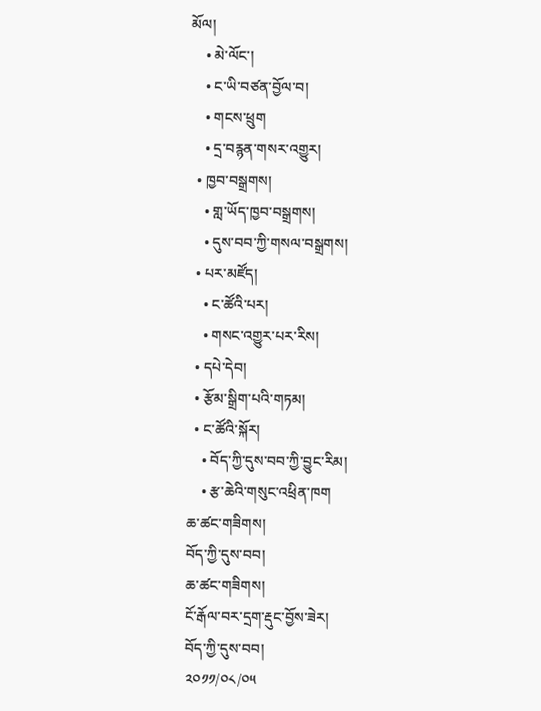མོལ།
    • མེ་ལོང་།
    • ང་ཡི་བཙན་བྱོལ་བ།
    • གངས་ཕྲུག
    • དྲ་བརྙན་གསར་འགྱུར།
  • ཁྱབ་བསྒྲགས།
    • གླ་ཡོད་ཁྱབ་བསྒྲགས།
    • དུས་བབ་ཀྱི་གསལ་བསྒྲགས།
  • པར་མཛོད།
    • ང་ཚོའི་པར།
    • གསང་འགྱུར་པར་རིས།
  • དཔེ་དེབ།
  • རྩོམ་སྒྲིག་པའི་གཏམ།
  • ང་ཚོའི་སྐོར།
    • བོད་ཀྱི་དུས་བབ་ཀྱི་བྱུང་རིམ།
    • རྩ་ཆེའི་གསུང་འཕྲིན་ཁག
ཆ་ཚང་གཟིགས།
བོད་ཀྱི་དུས་བབ།
ཆ་ཚང་གཟིགས།
ངོ་རྒོལ་བར་དྲག་རྡུང་བྱོས་ཟེར།
བོད་ཀྱི་དུས་བབ།
༢༠༡༡/༠༨/༠༥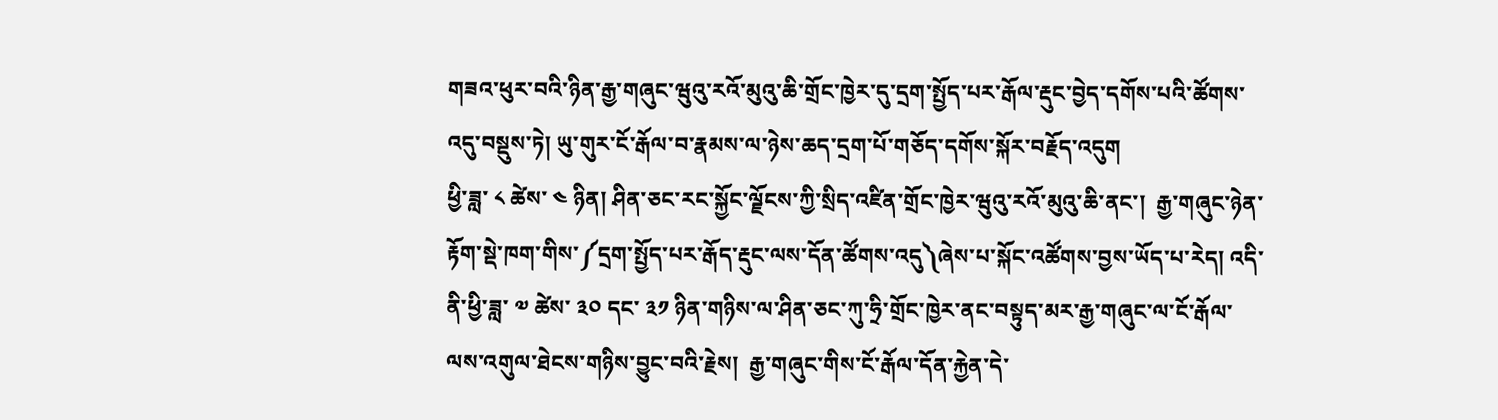གཟའ་ཕུར་བའི་ཉིན་རྒྱ་གཞུང་ཝུའུ་རའོ་མུའུ་ཆི་གྲོང་ཁྱེར་དུ་དྲག་སྤྱོད་པར་རྒོལ་རྡུང་བྱེད་དགོས་པའི་ཚོགས་འདུ་བསྡུས་ཏེ། ཡུ་གུར་ངོ་རྒོལ་བ་རྣམས་ལ་ཉེས་ཆད་དྲག་པོ་གཅོད་དགོས་སྐོར་བརྗོད་འདུག
ཕྱི་ཟླ་ ༨ ཚེས་ ༤ ཉིན། ཤིན་ཅང་རང་སྐྱོང་ལྗོངས་ཀྱི་སྲིད་འཛིན་གྲོང་ཁྱེར་ཝུའུ་རའོ་མུའུ་ཆི་ནང་།  རྒྱ་གཞུང་ཉེན་རྟོག་སྡེ་ཁག་གིས་༼དྲག་སྤྱོད་པར་རྒོད་རྡུང་ལས་དོན་ཚོགས་འདུ༽ཞེས་པ་སྐོང་འཚོགས་བྱས་ཡོད་པ་རེད། འདི་ནི་ཕྱི་ཟླ་ ༧ ཚེས་ ༣༠ དང་ ༣༡ ཉིན་གཉིས་ལ་ཤིན་ཅང་ཀུ་ཧྲི་གྲོང་ཁྱེར་ནང་བསྟུད་མར་རྒྱ་གཞུང་ལ་ངོ་རྒོལ་ལས་འགུལ་ཐེངས་གཉིས་བྱུང་བའི་རྗེས།  རྒྱ་གཞུང་གིས་ངོ་རྒོལ་དོན་རྐྱེན་དེ་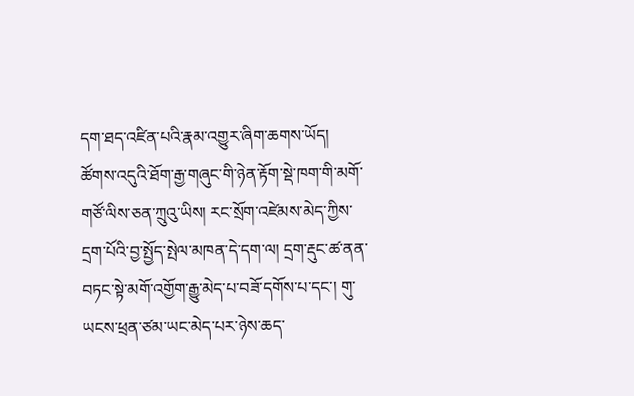དག་ཐད་འཛིན་པའི་རྣམ་འགྱུར་ཞིག་ཆགས་ཡོད།
ཚོགས་འདུའི་ཐོག་རྒྱ་གཞུང་གི་ཉེན་རྟོག་སྡེ་ཁག་གི་མགོ་གཙོ་ལིས་ཅན་ཀྲུའུ་ཡིས། རང་སྲོག་འཛེམས་མེད་ཀྱིས་དྲག་པོའི་བྱ་སྤྱོད་སྤེལ་མཁན་དེ་དག་ལ། དྲག་རྡུང་ཚ་ནན་བཏང་སྟེ་མགོ་འགྱོག་རྒྱུ་མེད་པ་བཟོ་དགོས་པ་དང་། གུ་ཡངས་ཕྲན་ཙམ་ཡང་མེད་པར་ཉེས་ཆད་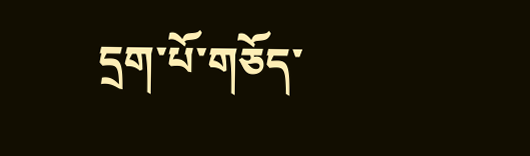དྲག་པོ་གཅོད་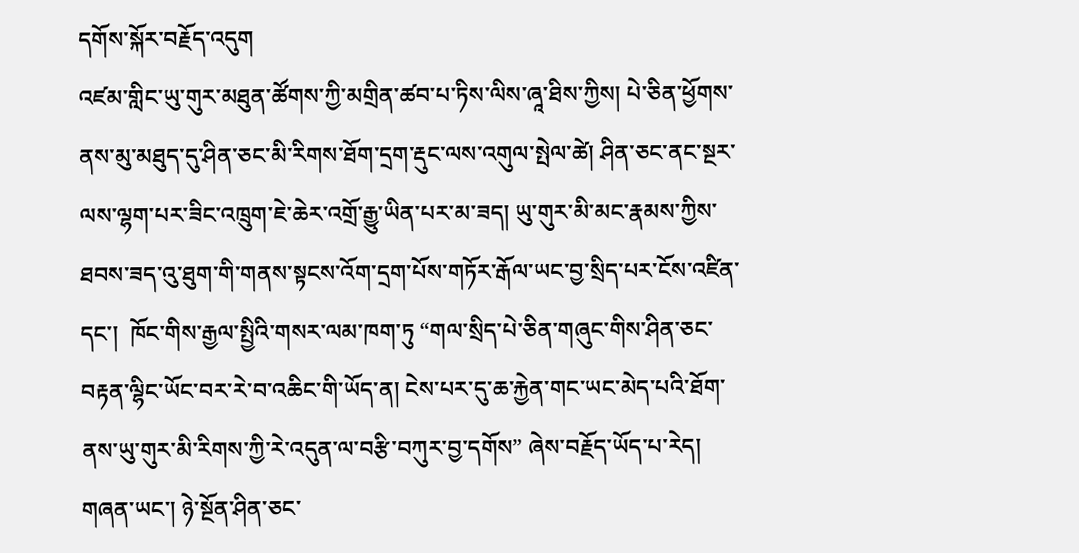དགོས་སྐོར་བརྗོད་འདུག
འཛམ་གླིང་ཡུ་གུར་མཐུན་ཚོགས་ཀྱི་མགྲིན་ཚབ་པ་ཏིས་ལིས་ཞཱ་ཐིས་ཀྱིས། པེ་ཅིན་ཕྱོགས་ནས་མུ་མཐུད་དུ་ཤིན་ཅང་མི་རིགས་ཐོག་དྲག་རྡུང་ལས་འགུལ་སྤེལ་ཚེ། ཤིན་ཅང་ནང་སྔར་ལས་ལྷག་པར་ཟིང་འཁྲུག་ཇེ་ཆེར་འགྲོ་རྒྱུ་ཡིན་པར་མ་ཟད། ཡུ་གུར་མི་མང་རྣམས་ཀྱིས་ཐབས་ཟད་འུ་ཐུག་གི་གནས་སྟངས་འོག་དྲག་པོས་གཏོར་རྒོལ་ཡང་བྱ་སྲིད་པར་ངོས་འཛིན་དང་།  ཁོང་གིས་རྒྱལ་སྤྱིའི་གསར་ལམ་ཁག་ཏུ “གལ་སྲིད་པེ་ཅིན་གཞུང་གིས་ཤིན་ཅང་བརྟན་ལྷིང་ཡོང་བར་རེ་བ་འཆིང་གི་ཡོད་ན། ངེས་པར་དུ་ཆ་རྐྱེན་གང་ཡང་མེད་པའི་ཐོག་ནས་ཡུ་གུར་མི་རིགས་ཀྱི་རེ་འདུན་ལ་བརྩི་བཀུར་བྱ་དགོས” ཞེས་བརྗོད་ཡོད་པ་རེད།
གཞན་ཡང་། ཉེ་སྔོན་ཤིན་ཅང་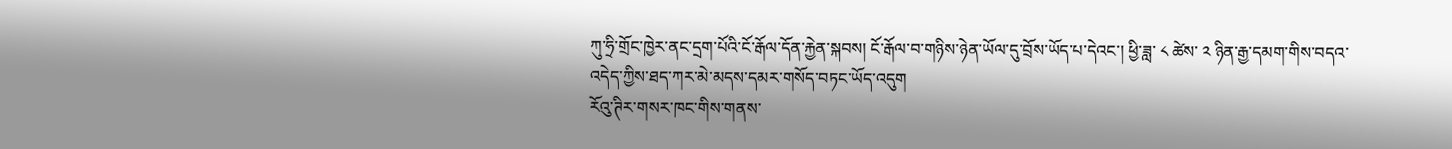ཀུ་ཧྲི་གྲོང་ཁྱེར་ནང་དྲག་པོའི་ངོ་རྒོལ་དོན་རྐྱེན་སྐབས། ངོ་རྒོལ་བ་གཉིས་ཉེན་ཡོལ་དུ་བྲོས་ཡོད་པ་དེའང་། ཕྱི་ཟླ་ ༨ ཚེས་ ༢ ཉིན་རྒྱ་དམག་གིས་བདའ་འདེད་ཀྱིས་ཐད་ཀར་མེ་མདས་དམར་གསོད་བཏང་ཡོད་འདུག
རོའུ་ཊིར་གསར་ཁང་གིས་གནས་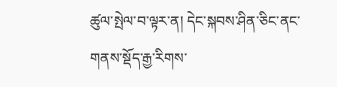ཚུལ་སྤེལ་བ་ལྟར་ན། དེང་སྐབས་ཤིན་ཅིང་ནང་གནས་སྡོད་རྒྱ་རིགས་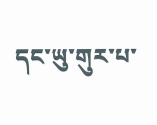དང་ཡུ་གུར་པ་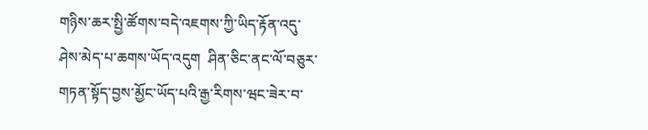གཉིས་ཆར་སྤྱི་ཚོགས་བདེ་འཇགས་ཀྱི་ཡིད་རྟོན་འདུ་ཤེས་མེད་པ་ཆགས་ཡོད་འདུག  ཤིན་ཅིང་ནང་ལོ་བཅུར་གཏན་སྟོད་བྱས་མྱོང་ཡོད་པའི་རྒྱ་རིགས་ཝང་ཟེར་བ་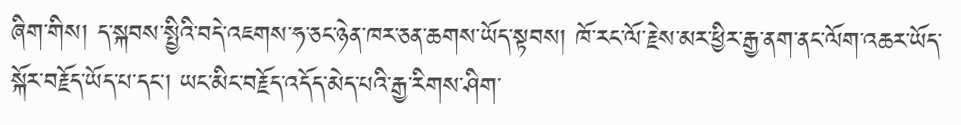ཞིག་གིས། ད་སྐབས་སྤྱིའི་བདེ་འཇགས་ཧ་ཅང་ཉེན་ཁར་ཅན་ཆགས་ཡོད་སྟབས། ཁོ་རང་ལོ་རྗེས་མར་ཕྱིར་རྒྱ་ནག་ནང་ལོག་འཆར་ཡོད་སྐོར་བརྗོད་ཡོད་པ་དང་། ཡང་མིང་བརྗོད་འདོད་མེད་པའི་རྒྱ་རིགས་ཤིག་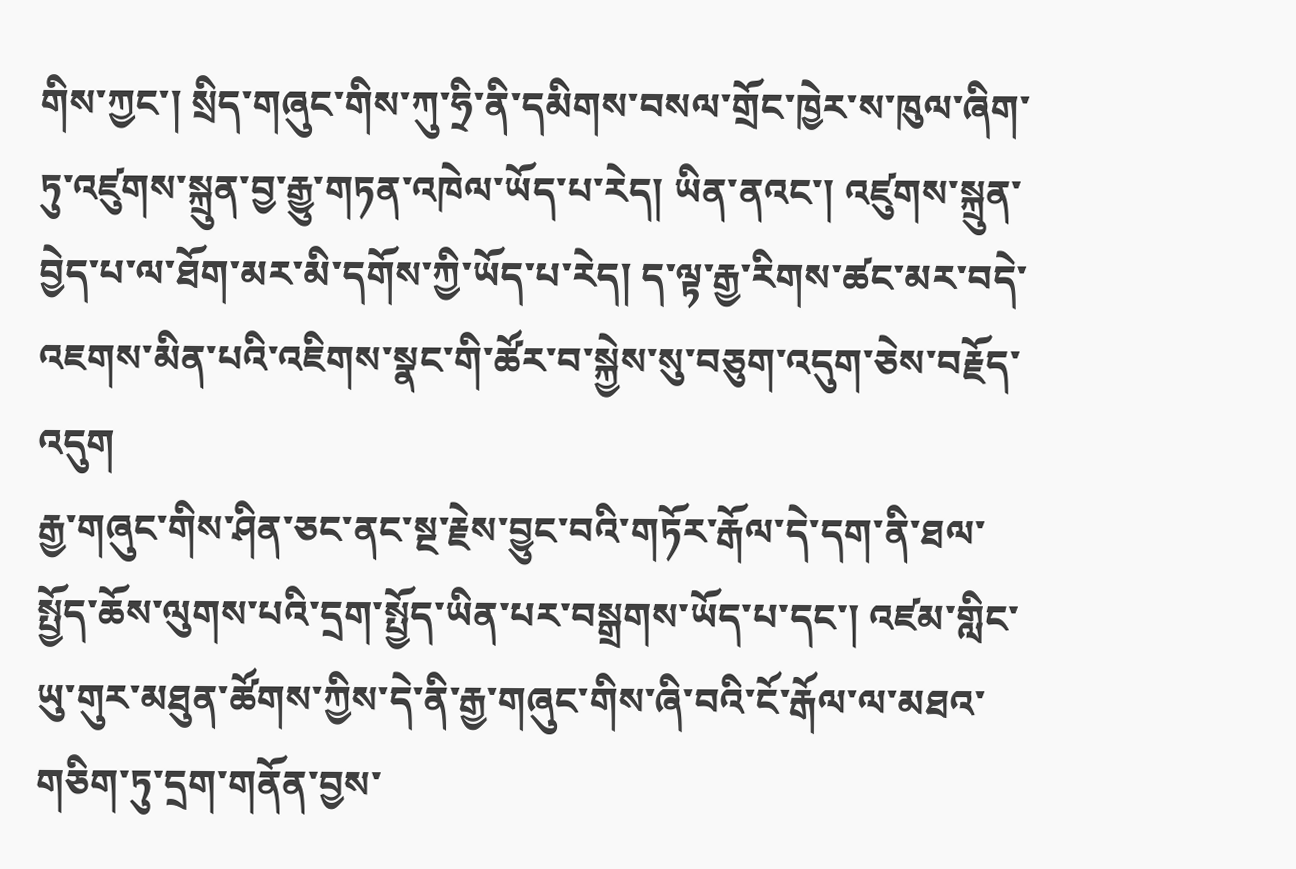གིས་ཀྱང་། སྲིད་གཞུང་གིས་ཀུ་ཧྲི་ནི་དམིགས་བསལ་གྲོང་ཁྱེར་ས་ཁུལ་ཞིག་ཏུ་འཛུགས་སྐྲུན་བྱ་རྒྱུ་གཏན་འཁེལ་ཡོད་པ་རེད། ཡིན་ནའང་། འཛུགས་སྐྲུན་བྱེད་པ་ལ་ཐོག་མར་མི་དགོས་ཀྱི་ཡོད་པ་རེད། ད་ལྟ་རྒྱ་རིགས་ཚང་མར་བདེ་འཇགས་མིན་པའི་འཇིགས་སྣང་གི་ཚོར་བ་སྐྱེས་སུ་བཅུག་འདུག་ཅེས་བརྗོད་འདུག
རྒྱ་གཞུང་གིས་ཤིན་ཅང་ནང་སྔ་རྗེས་བྱུང་བའི་གཏོར་རྒོལ་དེ་དག་ནི་ཐལ་སྤྱོད་ཆོས་ལུགས་པའི་དྲག་སྤྱོད་ཡིན་པར་བསྒྲགས་ཡོད་པ་དང་། འཛམ་གླིང་ཡུ་གུར་མཐུན་ཚོགས་ཀྱིས་དེ་ནི་རྒྱ་གཞུང་གིས་ཞི་བའི་ངོ་རྒོལ་ལ་མཐའ་གཅིག་ཏུ་དྲག་གནོན་བྱས་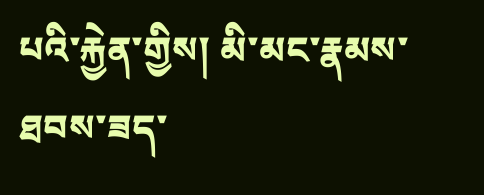པའི་རྐྱེན་གྱིས། མི་མང་རྣམས་ཐབས་ཟད་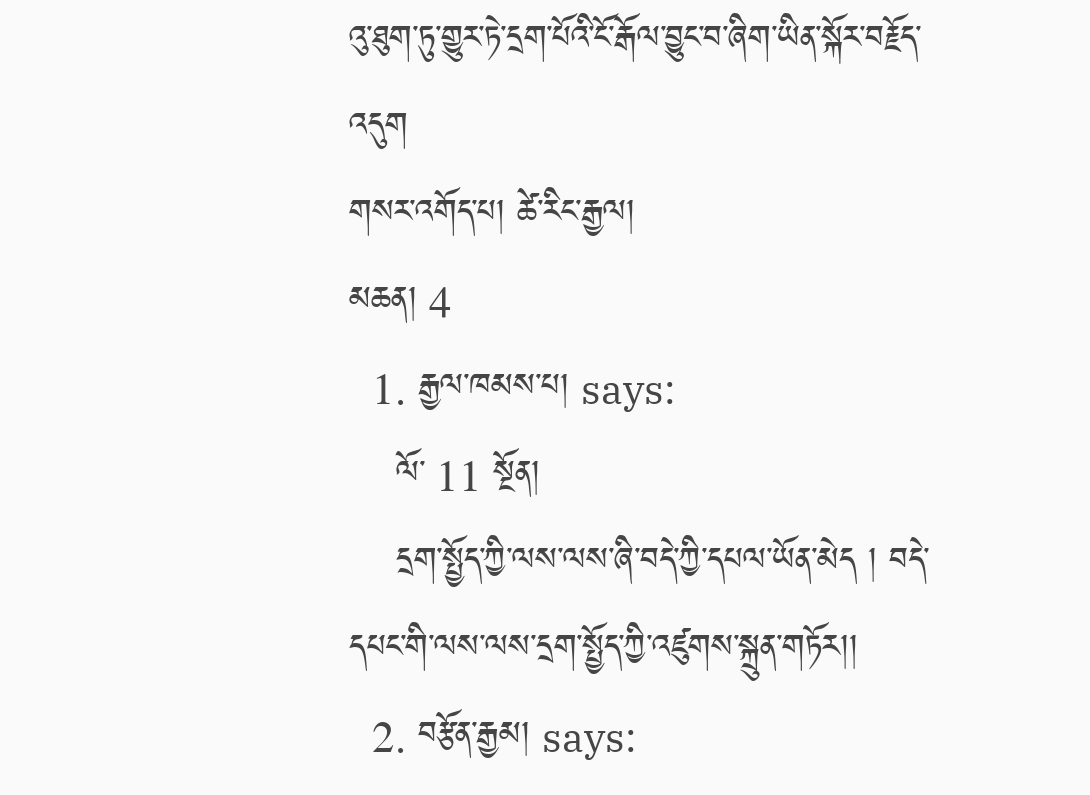འུ་ཐུག་ཏུ་གྱུར་ཏེ་དྲག་པོའི་ངོ་རྒོལ་བྱུང་བ་ཞིག་ཡིན་སྐོར་བརྗོད་འདུག
གསར་འགོད་པ། ཚེ་རིང་རྒྱལ།
མཆན། 4
  1. རྒྱལ་ཁམས་པ། says:
    ལོ་ 11 སྔོན།
    དྲག་སྤྱོད་ཀྱི་ལས་ལས་ཞི་བདེ་ཀྱི་དཔལ་ཡོན་མེད ། བདེ་དཔང་གི་ལས་ལས་དྲག་སྤྱོད་ཀྱི་འཛུགས་སྐྲུན་གཏོར།།
  2. བརྩོན་རྒྱམ། says: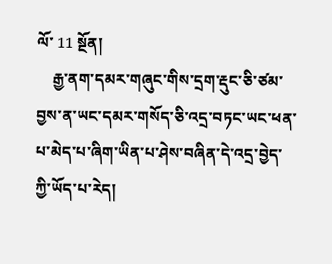ལོ་ 11 སྔོན།
    རྒྱ་ནག་དམར་གཞུང་གིས་དྲག་རྡུང་ཅི་ཙམ་བྱས་ན་ཡང་དམར་གསོད་ཅི་འདྲ་བཏང་ཡང་ཕན་པ་མེད་པ་ཞིག་ཡིན་པ་ཤེས་བཞིན་དེ་འདྲ་བྱེད་ཀྱི་ཡོད་པ་རེད།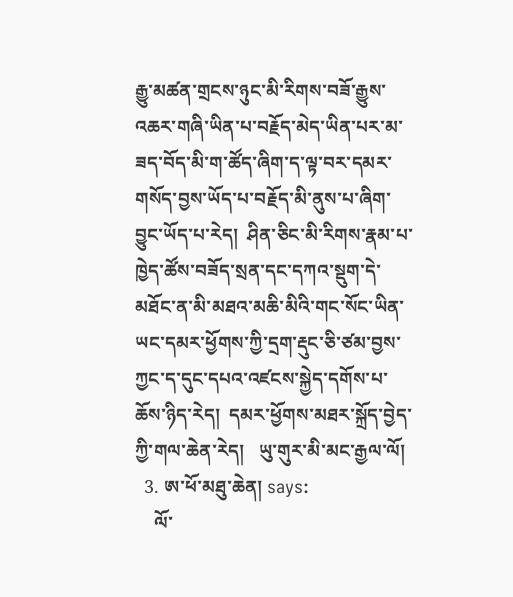རྒྱུ་མཚན་གྲངས་ཉུང་མི་རིགས་བཟོ་རྒྱུས་འཆར་གཞི་ཡིན་པ་བརྗོད་མེད་ཡིན་པར་མ་ཟད་བོད་མི་ག་ཚོད་ཞིག་ད་ལྟ་བར་དམར་གསོད་བྱས་ཡོད་པ་བརྗོད་མི་ནུས་པ་ཞིག་བྱུང་ཡོད་པ་རེད།  ཤིན་ཅིང་མི་རིགས་རྣམ་པ་ཁྱེད་ཚོས་བཟོད་སྲན་དང་དཀའ་སྡུག་དེ་མཐོང་ན་མི་མཐའ་མཆི་མིའི་གང་སོང་ཡིན་ཡང་དམར་ཕྱོགས་ཀྱི་དྲག་རྡུང་ཅི་ཙམ་བྱས་ཀྱང་ད་དུང་དཔའ་འཛངས་སྐྱེད་དགོས་པ་ཆོས་ཉིད་རེད།  དམར་ཕྱོགས་མཐར་སྐྲོད་བྱེད་ཀྱི་གལ་ཆེན་རེད།   ཡུ་གུར་མི་མང་རྒྱལ་ལོ།
  3. ཨ་ཕོ་མཐུ་ཆེན། says:
    ལོ་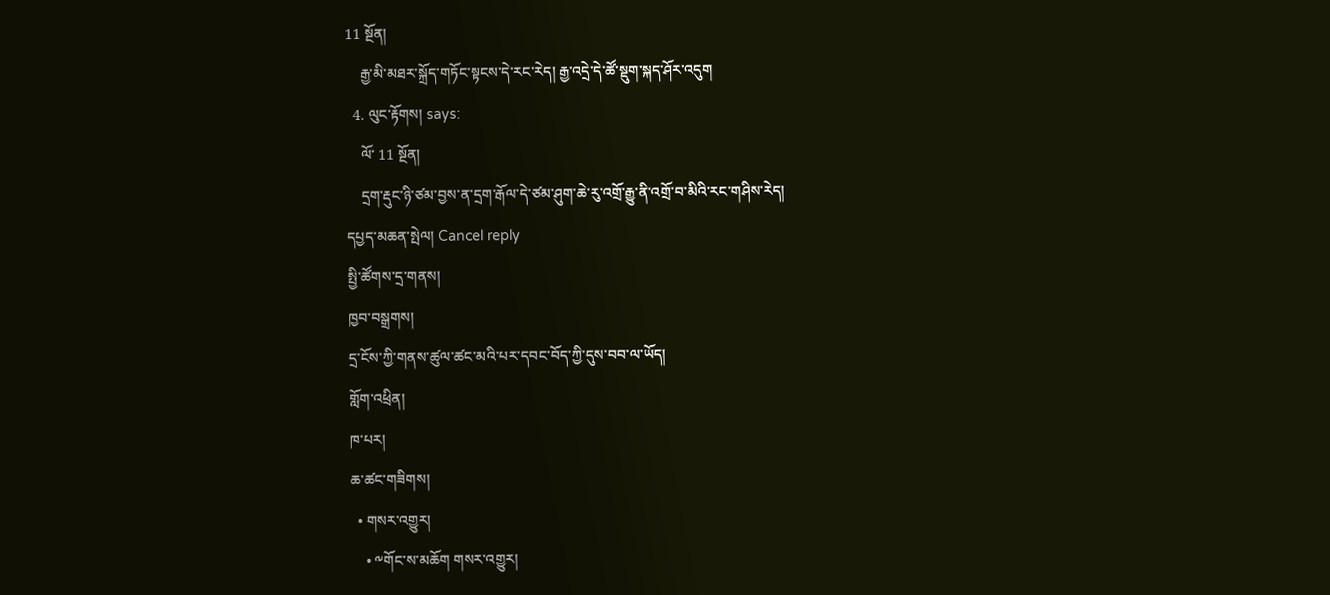11 སྔོན།
    རྒྱ་མི་མཐར་སྐྲོད་གཏོང་སྟངས་དེ་རང་རེད། རྒྱ་འདྲེ་དེ་ཚོ་སྡུག་སྐད་ཤོར་འདུག
  4. ལུང་རྟོགས། says:
    ལོ་ 11 སྔོན།
    དྲག་རྡུང་ཉི་ཙམ་བྱས་ན་དྲག་རྒོལ་དེ་ཙམ་ཤུག་ཆེ་རུ་འགྲོ་རྒྱུ་ནི་འགྲོ་བ་མིའི་རང་གཤིས་རེད།
དཔྱད་མཆན་སྤེལ། Cancel reply
སྤྱི་ཚོགས་དྲ་གནས།
ཁྱབ་བསྒྲགས།
དྲ་ངོས་ཀྱི་གནས་ཚུལ་ཚང་མའི་པར་དབང་བོད་ཀྱི་དུས་བབ་ལ་ཡོད།
གློག་འཕྲིན།
ཁ་པར།
ཆ་ཚང་གཟིགས།
  • གསར་འགྱུར།
    • ༸གོང་ས་མཆོག གསར་འགྱུར།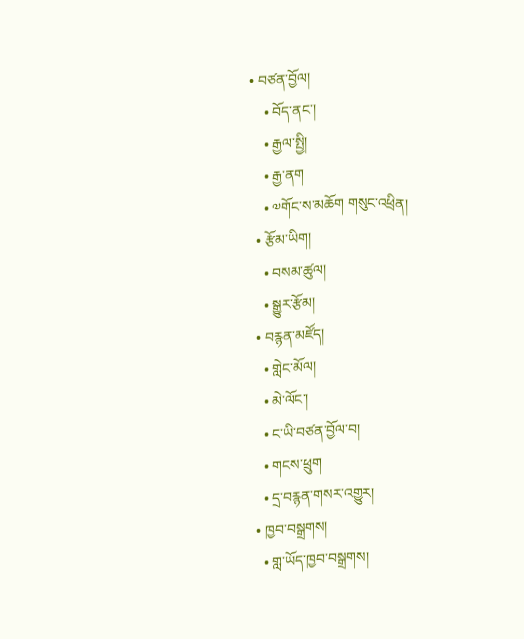• བཙན་བྱོལ།
    • བོད་ནང་།
    • རྒྱལ་སྤྱི།
    • རྒྱ་ནག
    • ༧གོང་ས་མཆོག གསུང་འཕྲིན།
  • རྩོམ་ཡིག།
    • བསམ་ཚུལ།
    • སྒྱུར་རྩོམ།
  • བརྙན་མཛོད།
    • གླེང་མོལ།
    • མེ་ལོང་།
    • ང་ཡི་བཙན་བྱོལ་བ།
    • གངས་ཕྲུག
    • དྲ་བརྙན་གསར་འགྱུར།
  • ཁྱབ་བསྒྲགས།
    • གླ་ཡོད་ཁྱབ་བསྒྲགས།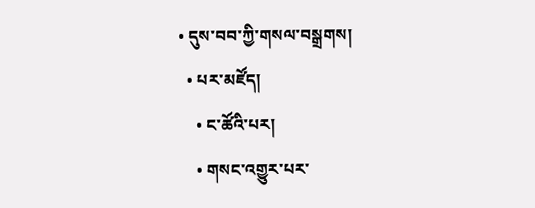• དུས་བབ་ཀྱི་གསལ་བསྒྲགས།
  • པར་མཛོད།
    • ང་ཚོའི་པར།
    • གསང་འགྱུར་པར་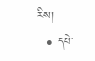རིས།
  • དཔེ་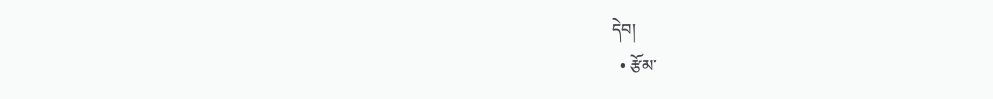དེབ།
  • རྩོམ་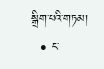སྒྲིག་པའི་གཏམ།
  • ང་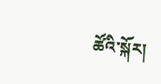ཚོའི་སྐོར།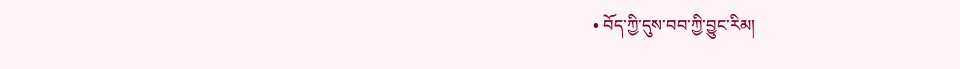• བོད་ཀྱི་དུས་བབ་ཀྱི་བྱུང་རིམ།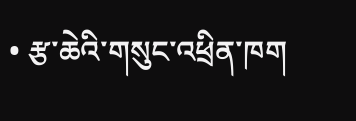• རྩ་ཆེའི་གསུང་འཕྲིན་ཁག